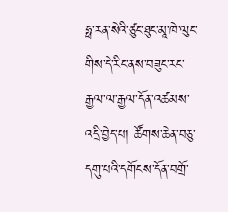ཧྥ་རན་སེའི་ཙུང་ཐུང་མཱ་ཁེ་ལུང་གིས་དེ་རིང་ནས་བཟུང་རང་རྒྱལ་ལ་རྒྱལ་དོན་འཚམས་འདྲི་བྱེད་པ། ཚོགས་ཆེན་བཅུ་དགུ་པའི་དགོངས་དོན་བགྲོ་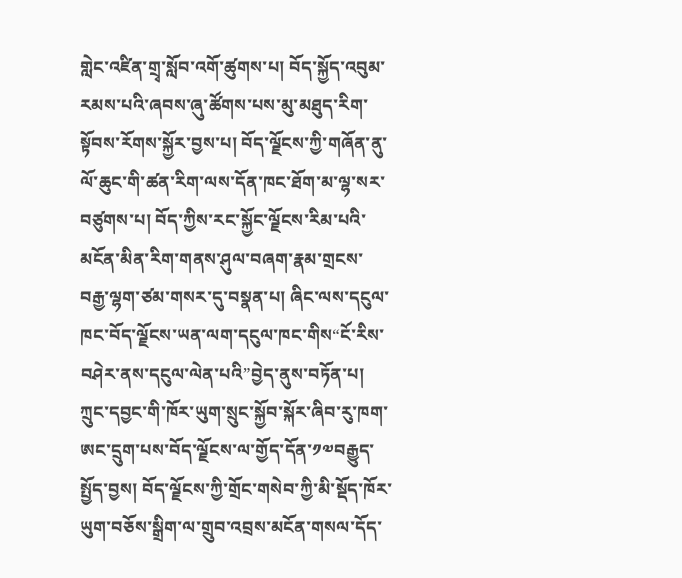གླེང་འཛིན་གྲྭ་སློབ་འགོ་ཚུགས་པ། བོད་སྐྱོད་འབུམ་རམས་པའི་ཞབས་ཞུ་ཚོགས་པས་མུ་མཐུད་རིག་སྟོབས་རོགས་སྐྱོར་བྱས་པ། བོད་ལྗོངས་ཀྱི་གཞོན་ནུ་ལོ་ཆུང་གི་ཚན་རིག་ལས་དོན་ཁང་ཐོག་མ་ལྷ་སར་བཙུགས་པ། བོད་ཀྱིས་རང་སྐྱོང་ལྗོངས་རིམ་པའི་མངོན་མིན་རིག་གནས་ཤུལ་བཞག་རྣམ་གྲངས་བརྒྱ་ལྷག་ཙམ་གསར་དུ་བསྣན་པ། ཞིང་ལས་དངུལ་ཁང་བོད་ལྗོངས་ཡན་ལག་དངུལ་ཁང་གིས“ངོ་རིས་བཤེར་ནས་དངུལ་ལེན་པའི”བྱེད་ནུས་བཏོན་པ། ཀྲུང་དབྱང་གི་ཁོར་ཡུག་སྲུང་སྐྱོབ་སྐོར་ཞིབ་རུ་ཁག་ཨང་དྲུག་པས་བོད་ལྗོངས་ལ་གྱོད་དོན་༡༧བརྒྱུད་སྤྱོད་བྱས། བོད་ལྗོངས་ཀྱི་གྲོང་གསེབ་ཀྱི་མི་སྡོད་ཁོར་ཡུག་བཅོས་སྒྲིག་ལ་གྲུབ་འབྲས་མངོན་གསལ་དོད་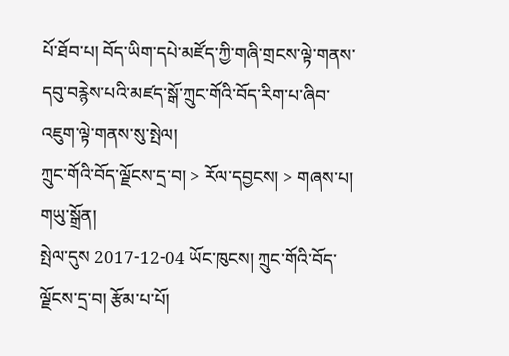པོ་ཐོབ་པ། བོད་ཡིག་དཔེ་མཛོད་ཀྱི་གཞི་གྲངས་ལྟེ་གནས་དབུ་བརྙེས་པའི་མཛད་སྒོ་ཀྲུང་གོའི་བོད་རིག་པ་ཞིབ་འཇུག་ལྟེ་གནས་སུ་སྤེལ།
ཀྲུང་གོའི་བོད་ལྗོངས་དྲ་བ། > རོལ་དབྱངས། > གཞས་པ།
གཡུ་སྒྲོན།
སྤེལ་དུས 2017-12-04 ཡོང་ཁུངས། ཀྲུང་གོའི་བོད་ལྗོངས་དྲ་བ། རྩོམ་པ་པོ།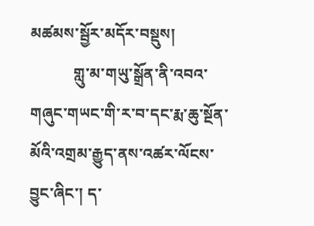མཚམས་སྦྱོར་མདོར་བསྡུས།
           གླུ་མ་གཡུ་སྒྲོན་ནི་འབའ་གཞུང་གཡང་གི་ར་བ་དང་རྨ་ཆུ་སྔོན་མོའི་འགྲམ་རྒྱུད་ནས་འཚར་ལོངས་བྱུང་ཞིང་། ད་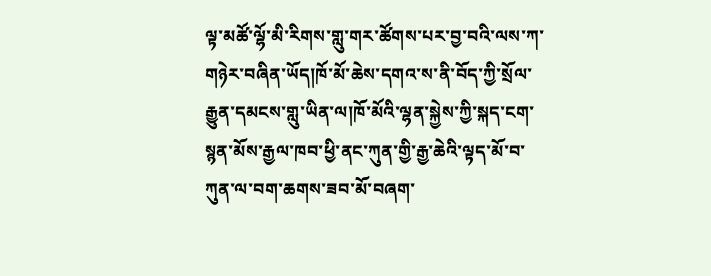ལྟ་མཚོ་ལྷོ་མི་རིགས་གླུ་གར་ཚོགས་པར་བྱ་བའི་ལས་ཀ་གཉེར་བཞིན་ཡོད།ཁོ་མོ་ཆེས་དགའ་ས་ནི་བོད་ཀྱི་སྲོལ་རྒྱུན་དམངས་གླུ་ཡིན་ལ།ཁོ་མོའི་ལྷན་སྐྱེས་ཀྱི་སྐད་ངག་སྙན་མོས་རྒྱལ་ཁབ་ཕྱི་ནང་ཀུན་གྱི་རྒྱ་ཆེའི་ལྟད་མོ་བ་ཀུན་ལ་བག་ཆགས་ཟབ་མོ་བཞག་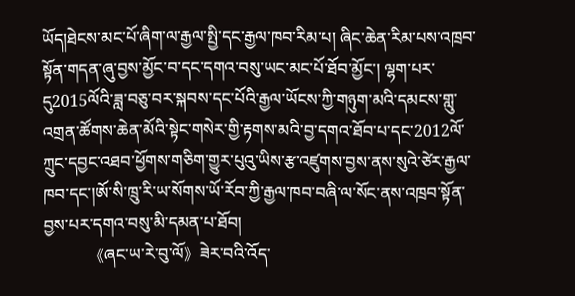ཡོད།ཐེངས་མང་པོ་ཞིག་ལ་རྒྱལ་སྤྱི་དང་རྒྱལ་ཁབ་རིམ་པ། ཞིང་ཆེན་རིམ་པས་འཁྲབ་སྟོན་གདན་ཞུ་བྱས་མྱོང་བ་དང་དགའ་བསུ་ཡང་མང་པོ་ཐོབ་མྱོང་། ལྷག་པར་དུ2015ལོའི་ཟླ་བཅུ་བར་སྐབས་དང་པོའི་རྒྱལ་ཡོངས་ཀྱི་གཉུག་མའི་དམངས་གླུ་འགྲན་ཚོགས་ཆེན་མོའི་སྟེང་གསེར་གྱི་རྟགས་མའི་བྱ་དགའ་ཐོབ་པ་དང་2012ལོ་ཀྲུང་དབྱང་འཐབ་ཕྱོགས་གཅིག་གྱུར་པུའུ་ཡིས་རྩ་འཛུགས་བྱས་ནས་སུའེ་ཙེར་རྒྱལ་ཁབ་དང་།ཨོ་སི་ཁྲུ་རི་ཡ་སོགས་ཡོ་རོབ་ཀྱི་རྒྱལ་ཁབ་བཞི་ལ་སོང་ནས་འཁྲབ་སྟོན་བྱས་པར་དགའ་བསུ་མི་དམན་པ་ཐོབ།
           《ཞང་ཡ་རེ་བུ་ལོ》ཟེར་བའི་འོད་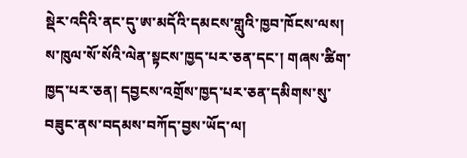སྡེར་འདིའི་ནང་དུ་ཨ་མདོའི་དམངས་གླུའི་ཁྱབ་ཁོངས་ལས། ས་ཁུལ་སོ་སོའི་ལེན་སྟངས་ཁྱད་པར་ཅན་དང་། གཞས་ཚིག་ཁྱད་པར་ཅན། དབྱངས་འགྲོས་ཁྱད་པར་ཅན་དམིགས་སུ་བཟུང་ནས་བདམས་བཀོད་བྱས་ཡོད་ལ།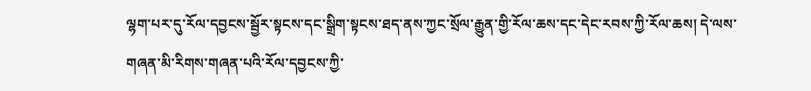ལྷག་པར་དུ་རོལ་དབྱངས་སྦྱོར་སྟངས་དང་སྒྲིག་སྟངས་ཐད་ནས་ཀྱང་སྲོལ་རྒྱུན་གྱི་རོལ་ཆས་དང་དེང་རབས་ཀྱི་རོལ་ཆས། དེ་ལས་གཞན་མི་རིགས་གཞན་པའི་རོལ་དབྱངས་ཀྱི་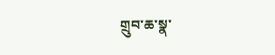གྲུབ་ཆ་སྣ་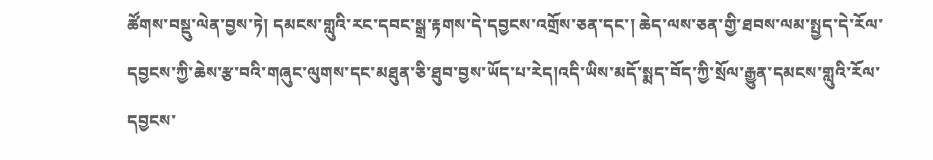ཚོགས་བསྡུ་ལེན་བྱས་ཏེ། དམངས་གླུའི་རང་དབང་སྒྲ་རྟགས་དེ་དབྱངས་འགྲོས་ཅན་དང་། ཆེད་ལས་ཅན་གྱི་ཐབས་ལམ་སྤྱད་དེ་རོལ་དབྱངས་ཀྱི་ཆེས་རྩ་བའི་གཞུང་ལུགས་དང་མཐུན་ཅི་ཐུབ་བྱས་ཡོད་པ་རེད།འདི་ཡིས་མདོ་སྨད་བོད་ཀྱི་སྲོལ་རྒྱུན་དམངས་གླུའི་རོལ་དབྱངས་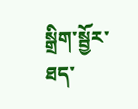སྒྲིག་སྦྱོར་ཐད་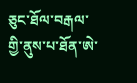ཅུང་ཐོལ་བརྒལ་གྱི་ནུས་པ་ཐོན་ཨེ་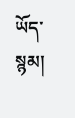ཡོད་སྙམ།